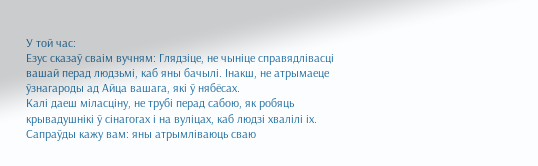У той час:
Езус сказаў сваім вучням: Глядзіце, не чыніце справядлівасці вашай перад людзьмі, каб яны бачылі. Інакш, не атрымаеце ўзнагароды ад Айца вашага, які ў нябёсах.
Калі даеш міласціну, не трубі перад сабою, як робяць крывадушнікі ў сінагогах і на вуліцах, каб людзі хвалілі іх. Сапраўды кажу вам: яны атрымліваюць сваю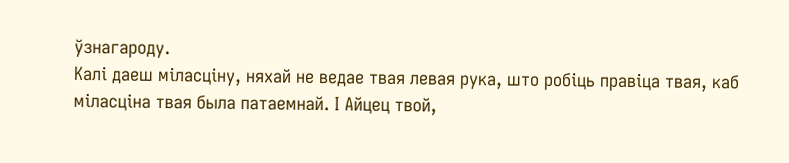ўзнагароду.
Калі даеш міласціну, няхай не ведае твая левая рука, што робіць правіца твая, каб міласціна твая была патаемнай. І Айцец твой,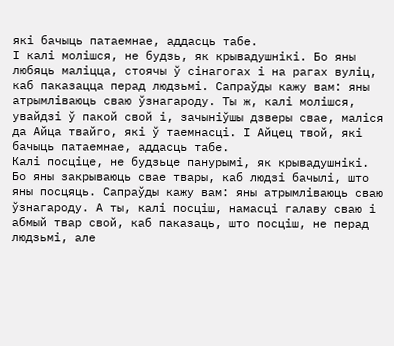які бачыць патаемнае, аддасць табе.
І калі молішся, не будзь, як крывадушнікі. Бо яны любяць маліцца, стоячы ў сінагогах і на рагах вуліц, каб паказацца перад людзьмі. Сапраўды кажу вам: яны атрымліваюць сваю ўзнагароду. Ты ж, калі молішся, увайдзі ў пакой свой і, зачыніўшы дзверы свае, маліся да Айца твайго, які ў таемнасці. І Айцец твой, які бачыць патаемнае, аддасць табе.
Калі посціце, не будзьце панурымі, як крывадушнікі. Бо яны закрываюць свае твары, каб людзі бачылі, што яны посцяць. Сапраўды кажу вам: яны атрымліваюць сваю ўзнагароду. А ты, калі посціш, намасці галаву сваю і абмый твар свой, каб паказаць, што посціш, не перад людзьмі, але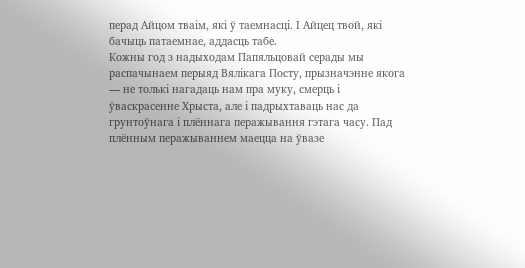перад Айцом тваім, які ў таемнасці. І Айцец твой, які бачыць патаемнае, аддасць табе.
Кожны год з надыходам Папяльцовай серады мы распачынаем перыяд Вялікага Посту, прызначэнне якога — не толькі нагадаць нам пра муку, смерць і ўваскрасенне Хрыста, але і падрыхтаваць нас да грунтоўнага і плённага перажывання гэтага часу. Пад плённым перажываннем маецца на ўвазе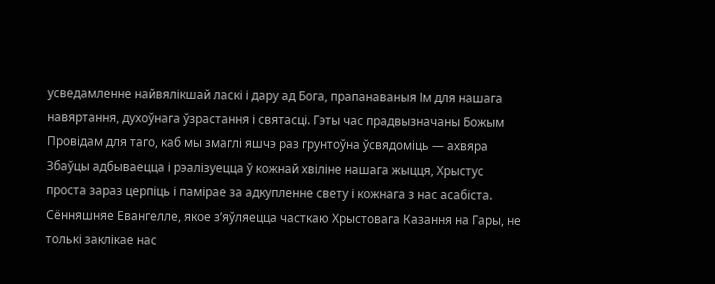усведамленне найвялікшай ласкі і дару ад Бога, прапанаваныя Ім для нашага навяртання, духоўнага ўзрастання і святасці. Гэты час прадвызначаны Божым Провідам для таго, каб мы змаглі яшчэ раз грунтоўна ўсвядоміць — ахвяра Збаўцы адбываецца і рэалізуецца ў кожнай хвіліне нашага жыцця, Хрыстус проста зараз церпіць і памірае за адкупленне свету і кожнага з нас асабіста.
Сённяшняе Евангелле, якое з’яўляецца часткаю Хрыстовага Казання на Гары, не толькі заклікае нас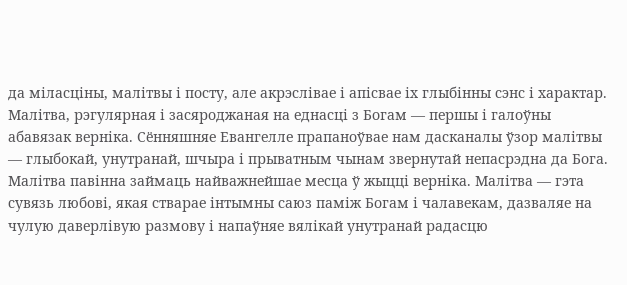да міласціны, малітвы і посту, але акрэслівае і апісвае іх глыбінны сэнс і характар.
Малітва, рэгулярная і засяроджаная на еднасці з Богам — першы і галоўны абавязак верніка. Сённяшняе Евангелле прапаноўвае нам дасканалы ўзор малітвы — глыбокай, унутранай, шчыра і прыватным чынам звернутай непасрэдна да Бога. Малітва павінна займаць найважнейшае месца ў жыцці верніка. Малітва — гэта сувязь любові, якая стварае інтымны саюз паміж Богам і чалавекам, дазваляе на чулую даверлівую размову і напаўняе вялікай унутранай радасцю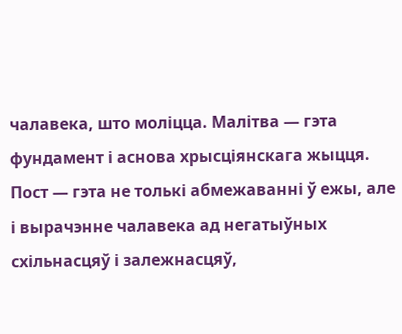чалавека, што моліцца. Малітва — гэта фундамент і аснова хрысціянскага жыцця.
Пост — гэта не толькі абмежаванні ў ежы, але і вырачэнне чалавека ад негатыўных схільнасцяў і залежнасцяў,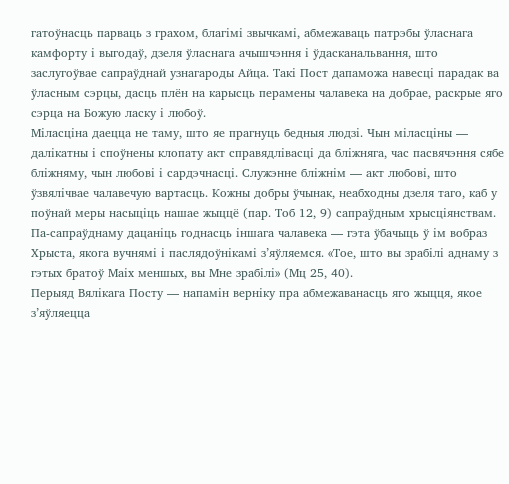гатоўнасць парваць з грахом, благімі звычкамі, абмежаваць патрэбы ўласнага камфорту і выгодаў, дзеля ўласнага ачышчэння і ўдасканальвання, што заслугоўвае сапраўднай узнагароды Айца. Такі Пост дапаможа навесці парадак ва ўласным сэрцы, дасць плён на карысць перамены чалавека на добрае, раскрые яго сэрца на Божую ласку і любоў.
Міласціна даецца не таму, што яе прагнуць бедныя людзі. Чын міласціны — далікатны і споўнены клопату акт справядлівасці да бліжняга, час пасвячэння сябе бліжняму, чын любові і сардэчнасці. Служэнне бліжнім — акт любові, што ўзвялічвае чалавечую вартасць. Кожны добры ўчынак, неабходны дзеля таго, каб у поўнай меры насыціць нашае жыццё (пар. Тоб 12, 9) сапраўдным хрысціянствам. Па-сапраўднаму дацаніць годнасць іншага чалавека — гэта ўбачыць ў ім вобраз Хрыста, якога вучнямі і паслядоўнікамі з’яўляемся. «Тое, што вы зрабілі аднаму з гэтых братоў Маіх меншых, вы Мне зрабілі» (Мц 25, 40).
Перыяд Вялікага Посту — напамін верніку пра абмежаванасць яго жыцця, якое з’яўляецца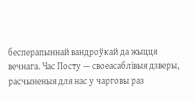бесперапыннай вандроўкай да жыцця вечнага. Час Посту — своеасаблівыя дзверы, расчыненыя для нас у чарговы раз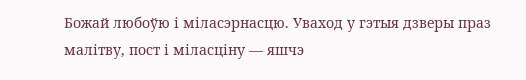Божай любоўю і міласэрнасцю. Уваход у гэтыя дзверы праз малітву, пост і міласціну — яшчэ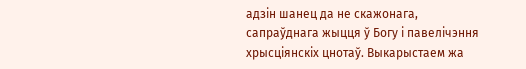адзін шанец да не скажонага, сапраўднага жыцця ў Богу і павелічэння хрысціянскіх цнотаў. Выкарыстаем жа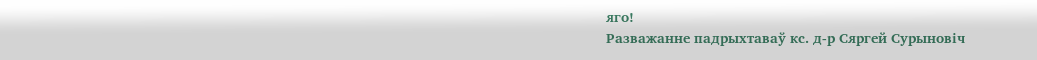яго!
Разважанне падрыхтаваў кс. д-р Сяргей Сурыновіч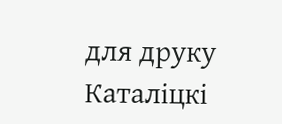для друку
Каталіцкі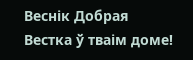Веснік Добрая Вестка ў тваім доме!